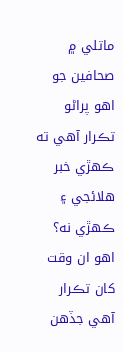ماتلي ۾ صحافين جو اھو پراڻو تڪرار آھي ته ڪھڙي خبر ھلائجي ۽ ڪھڙي نه؟ اھو ان وقت کان تڪرار آھي جڏھن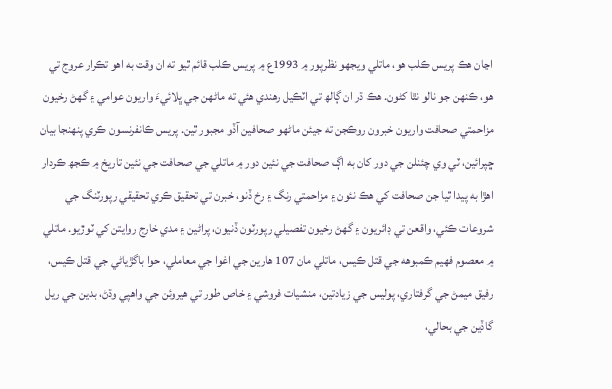اڃان ھڪ پريس ڪلب ھو، ماتلي ويجھو نظرپور ۾ 1993ع ۾ پريس ڪلب قائم ٿيو ته ان وقت به اھو تڪرار عروج تي ھو، ڪنھن جو نالو نٿا کڻون. ھڪ ڌر ان ڳالھ تي اٽڪيل رھندي ھئي ته ماڻھن جي ڀلائيءَ واريون عوامي ۽ گھڻ رخيون مزاحمتي صحافت واريون خبرون روڪجن ته جيئن ماڻھو صحافين آڏو مجبور ٿين. پريس ڪانفرنسون ڪري پنھنجا بيان ڇپرائين، ٽي وي چئنلن جي دور کان به اڳ صحافت جي نئين دور ۾ ماتلي جي صحافت جي نئين تاريخ ۾ ڪجھ ڪردار اھڙا به پيدا ٿيا جن صحافت کي ھڪ نئون ۽ مزاحمتي رنگ ۽ رخ ڏنو، خبرن تي تحقيق ڪري تحقيقي رپورٽنگ جي شروعات ڪئي، واقعن تي ڊائريون ۽ گھڻ رخيون تفصيلي رپورٽون ڏنيون، پراڻين ۽ مدي خارج روايتن کي ٽوڙيو. ماتلي ۾ معصوم فھيم ڪمبوهه جي قتل ڪيس، ماتلي مان 107 ھارين جي اغوا جي معاملي، حوا باگڙياڻي جي قتل ڪيس، رفيق ميمڻ جي گرفتاري، پوليس جي زيادتين، منشيات فروشي ۽ خاص طور تي ھيروئن جي واھپي وڌڻ، بدين جي ريل گاڏين جي بحالي،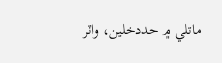ماتلي ۾ حددخلين، واٽر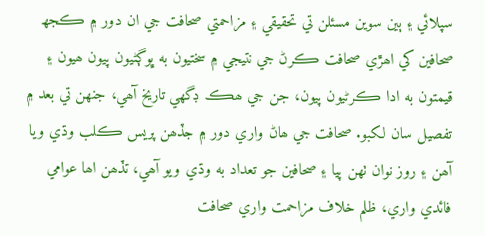سپلائي ۽ ٻين سوين مسئلن تي تحقيقي ۽ مزاحمتي صحافت جي ان دور ۾ ڪجھ صحافين کي اھڙي صحافت ڪرڻ جي نتيجي ۾ سختيون به ڀوڳڻيون پيون ھيون ۽ قيمتون به ادا ڪرڻيون پيون، جن جي ھڪ ڊگھي تاريخ آھي، جنھن تي بعد ۾ تفصيل سان لکبو. صحافت جي ھاڻ واري دور ۾ جڏھن پريس ڪلب وڌي ويا آھن ۽ روز نوان ٺھن پيا ۽ صحافين جو تعداد به وڌي ويو آھي، تڏھن اھا عوامي فائدي واري، ظلم خلاف مزاحمت واري صحافت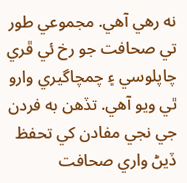نه رھي آھي. مجموعي طور تي صحافت جو رخ ئي ڦري چاپلوسي ۽ چمچاگيري وارو ٿي ويو آھي. تڏھن به فردن جي نجي مفادن کي تحفظ ڏيڻ واري صحافت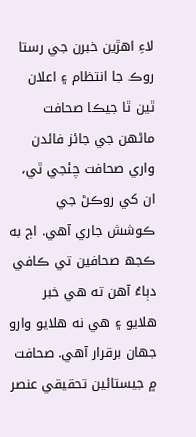لاءِ اھڙين خبرن جي رستا روڪ جا انتظام ۽ اعلان ٿين ٿا جيڪا صحافت ماڻھن جي جائز فائدن واري صحافت چئجي ٿي، ان کي روڪڻ جي ڪوشش جاري آھي. اڄ به ڪجھ صحافين تي ڪافي دٻاءُ آھن ته ھي خبر ھلايو ۽ ھي نه ھلايو وارو جھان برقرار آھي. صحافت ۾ جيستائين تحقيقي عنصر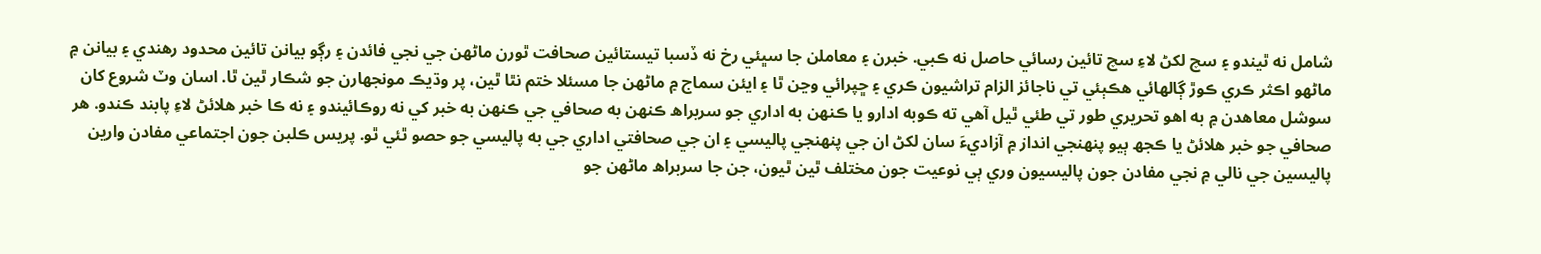شامل نه ٿيندو ۽ سچ لکڻ لاءِ سچ تائين رسائي حاصل نه ڪبي. خبرن ۽ معاملن جا سڀئي رخ نه ڏسبا تيستائين صحافت ٿورن ماڻھن جي نجي فائدن ۽ رڳو بيانن تائين محدود رھندي ۽ بيانن ۾ ماڻھو اڪثر ڪري ڪوڙ ڳالھائي ھڪٻئي تي ناجائز الزام تراشيون ڪري ۽ ڇپرائي وڃن ٿا ۽ ايئن سماج ۾ ماڻھن جا مسئلا ختم نٿا ٿين، پر وڌيڪ مونجھارن جو شڪار ٿين ٿا. اسان وٽ شروع کان سوشل معاھدن ۾ به اھو تحريري طور تي طئي ٿيل آھي ته ڪوبه ادارو يا ڪنھن به اداري جو سربراھ ڪنھن به صحافي جي ڪنھن به خبر کي نه روڪائيندو ۽ نه ڪا خبر ھلائڻ لاءِ پابند ڪندو. ھر صحافي جو خبر ھلائڻ يا ڪجھ ٻيو پنھنجي انداز ۾ آزاديءَ سان لکڻ ان جي پنھنجي پاليسي ۽ ان جي صحافتي اداري جي به پاليسي جو حصو ٿئي ٿو. پريس ڪلبن جون اجتماعي مفادن وارين پاليسين جي نالي ۾ نجي مفادن جون پاليسيون وري ٻي نوعيت جون مختلف ٿين ٿيون، جن جا سربراھ ماڻھن جو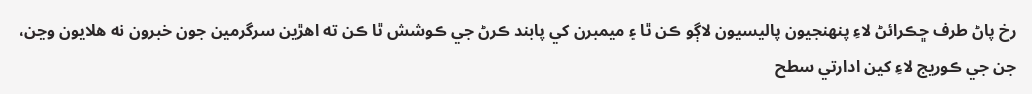رخ پاڻ طرف ڇڪرائڻ لاءِ پنھنجيون پاليسيون لاڳو ڪن ٿا ۽ ميمبرن کي پابند ڪرڻ جي ڪوشش ٿا ڪن ته اھڙين سرگرمين جون خبرون نه ھلايون وڃن، جن جي ڪوريج لاءِ کين ادارتي سطح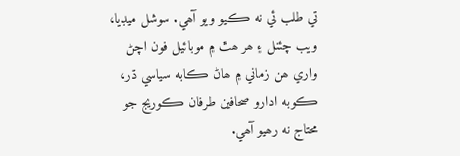تي طلب ئي نه ڪيو ويو آھي. سوشل ميڊيا، ويب چئنل ۽ ھر ھٿ ۾ موبائيل فون اچڻ واري ھن زماني ۾ ھاڻ ڪابه سياسي ڌر، ڪوبه ادارو صحافين طرفان ڪوريج جو محتاج نه رھيو آھي.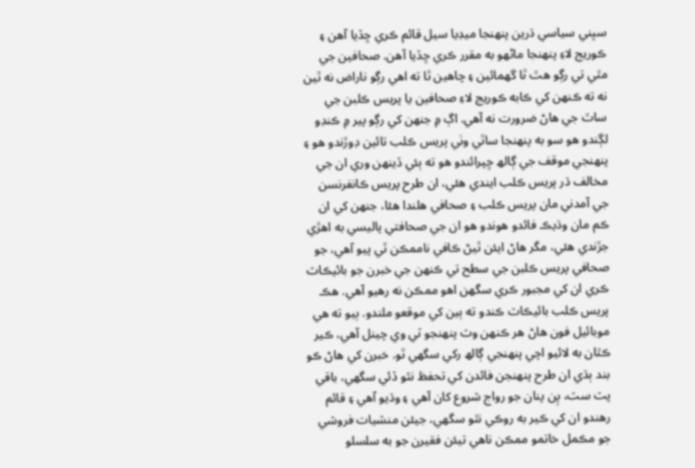سڀني سياسي ڌرين پنھنجا ميڊيا سيل قائم ڪري ڇڏيا آھن ۽ ڪوريج لاءِ پنھنجا ماڻھو به مقرر ڪري ڇڏيا آھن. صحافين جي مٿي تي رڳو ھٿ ٿا گھمائين ۽ چاھين ٿا ته اھي رڳو ناراض نه ٿين نه ته ڪنھن کي ڪابه ڪوريج لاءِ صحافين يا پريس ڪلبن جي ساٿ جي ھاڻ ضرورت نه آھي. اڳ ۾ جنھن کي رڳو پير ۾ ڪنڊو لڳندو ھو سو به پنھنجا ساٿي وٺي پريس ڪلب تائين ڊوڙندو ھو ۽ پنھنجي موقف جي ڳالھ ڇپرائندو ھو ته ٻئي ڏينھن وري ان جي مخالف ڌر پريس ڪلب ايندي ھئي، ان طرح پريس ڪانفرنسن جي آمدني مان پريس ڪلب ۽ صحافي ھلندا ھئا، جنھن کي ان ڪم مان وڌيڪ فائدو ھوندو ھو ان جي صحافتي پاليسي به اھڙي جڙندي ھئي، مگر ھاڻ ايئن ٿيڻ ڪافي ناممڪن ٿي پيو آھي، جو صحافي پريس ڪلبن جي سطح تي ڪنھن جي خبرن جو بائيڪاٽ ڪري ان کي مجبور ڪري سگھن اھو ممڪن نه رھيو آھي. ھڪ پريس ڪلب بائيڪاٽ ڪندو ته ٻين کي موقعو ملندو. ٻيو ته ھي موبائيل فون ھاڻ ھر ڪنھن وٽ پنھنجو ٽي وي چينل آھي، ڪير ڪٿان به لائيو اچي پنھنجي ڳالھ رکي سگھي ٿو. خبرن کي ھاڻ ڪو بند ٻڌي ان طرح پنھنجن فائدن کي تحفظ نٿو ڏئي سگھي، باقي پٽ سٽ، پِن پنان جو رواج شروع کان آھي ۽ وڌيو آھي ۽ قائم رھندو ان کي ڪير به روڪي نٿو سگھي، جيئن منشيات فروشي جو مڪمل خاتمو ممڪن ناھي تيئن فقيرن جو به سلسلو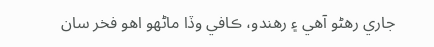جاري رھڻو آھي ۽ رھندو، ڪافي وڏا ماڻھو اھو فخر سان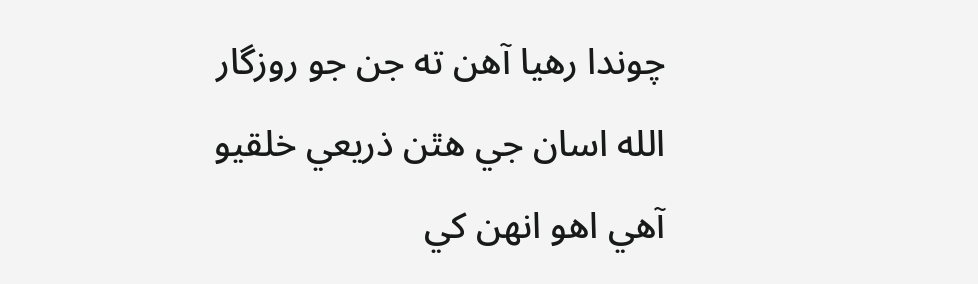چوندا رھيا آھن ته جن جو روزگار الله اسان جي ھٿن ذريعي خلقيو آھي اھو انھن کي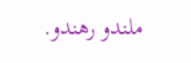ملندو رھندو.